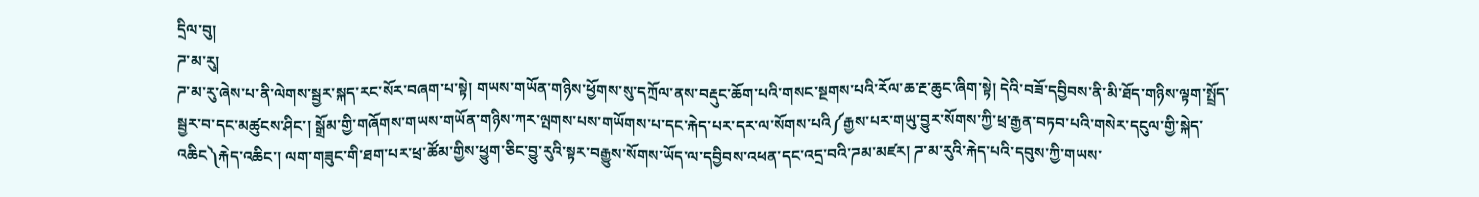དྲིལ་བུ།
ཌ་མ་རུ།
ཌ་མ་རུ་ཞེས་པ་ནི་ལེགས་སྦྱར་སྐད་རང་སོར་བཞག་པ་སྟེ། གཡས་གཡོན་གཉིས་ཕྱོགས་སུ་དཀྲོལ་ནས་བརྡུང་ཆོག་པའི་གསང་སྔགས་པའི་རོལ་ཆ་རྔ་ཆུང་ཞིག་སྟེ། དེའི་བཟོ་དབྱིབས་ནི་མི་ཐོད་གཉིས་ལྟག་སྤྲོད་སྦྱར་བ་དང་མཚུངས་ཤིང་། སྒྲོམ་གྱི་གཞོགས་གཡས་གཡོན་གཉིས་ཀར་ལྤགས་པས་གཡོགས་པ་དང་རྐེད་པར་དར་ལ་སོགས་པའི༼རྒྱས་པར་གཡུ་བྱུར་སོགས་ཀྱི་ཕྲ་རྒྱན་བཏབ་པའི་གསེར་དངུལ་གྱི་སྐེད་འཆིང༽རྐེད་འཆིང་། ལག་གཟུང་གི་ཐག་པར་ཕྲ་ཚོམ་གྱིས་ཕྱུག་ཅིང་བྱུ་རུའི་སྟར་བརྒྱུས་སོགས་ཡོད་ལ་དབྱིབས་འཕན་དང་འདྲ་བའི་ཌམ་མཛར། ཌ་མ་རུའི་རྐེད་པའི་དབུས་ཀྱི་གཡས་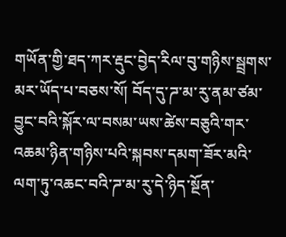གཡོན་གྱི་ཐད་ཀར་རྡུང་བྱེད་རིལ་བུ་གཉིས་སྦྲགས་མར་ཡོད་པ་བཅས་སོ། བོད་དུ་ཌ་མ་རུ་ནམ་ཙམ་བྱུང་བའི་སྐོར་ལ་བསམ་ཡས་ཚེས་བཅུའི་གར་འཆམ་ཉིན་གཉིས་པའི་སྐབས་དམག་ཟོར་མའི་ལག་ཏུ་འཆང་བའི་ཌ་མ་རུ་དེ་ཉིད་སྔོན་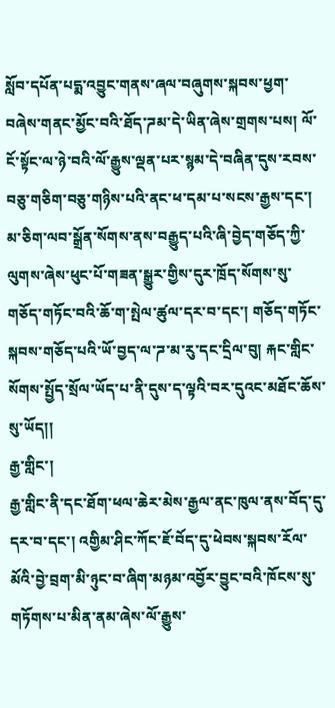སློབ་དཔོན་པདྨ་འབྱུང་གནས་ཞལ་བཞུགས་སྐབས་ཕྱག་བཞེས་གནང་མྱོང་བའི་ཐོད་ཌམ་དེ་ཡིན་ཞེས་གྲགས་པས། ལོ་ངོ་སྟོང་ལ་ཉེ་བའི་ལོ་རྒྱུས་ལྡན་པར་སྙམ་དེ་བཞིན་དུས་རབས་བཅུ་གཅིག་བཅུ་གཉིས་པའི་ནང་ཕ་དམ་པ་སངས་རྒྱས་དང་། མ་ཅིག་ལབ་སྒྲོན་སོགས་ནས་བརྒྱུད་པའི་ཞི་བྱེད་གཅོད་ཀྱི་ལུགས་ཞེས་ཕུང་པོ་གཟན་སྒྱུར་གྱིས་དུར་ཁྲོད་སོགས་སུ་གཅོད་གཏོང་བའི་ཆོ་ག་སྤེལ་ཚུལ་དར་བ་དང་། གཅོད་གཏོང་སྐབས་གཅོད་པའི་ཡོ་བྱད་ལ་ཌ་མ་རུ་དང་དྲིལ་བུ། རྐང་གླིང་སོགས་སྤྱོད་སྲོལ་ཡོད་པ་ནི་དུས་ད་ལྟའི་བར་དུའང་མཐོང་ཆོས་སུ་ཡོད།།
རྒྱ་གླིང་།
རྒྱ་གླིང་ནི་དང་ཐོག་ཕལ་ཆེར་མེས་རྒྱལ་ནང་ཁུལ་ནས་བོད་དུ་དར་བ་དང་། འགྱིམ་ཤིང་ཀོང་ཇོ་བོད་དུ་ཕེབས་སྐབས་རོལ་མོའི་བྱེ་བྲག་མི་ཉུང་བ་ཞིག་མཉམ་འབྱོར་བྱུང་བའི་ཁོངས་སུ་གཏོགས་པ་མིན་ནམ་ཞེས་ལོ་རྒྱུས་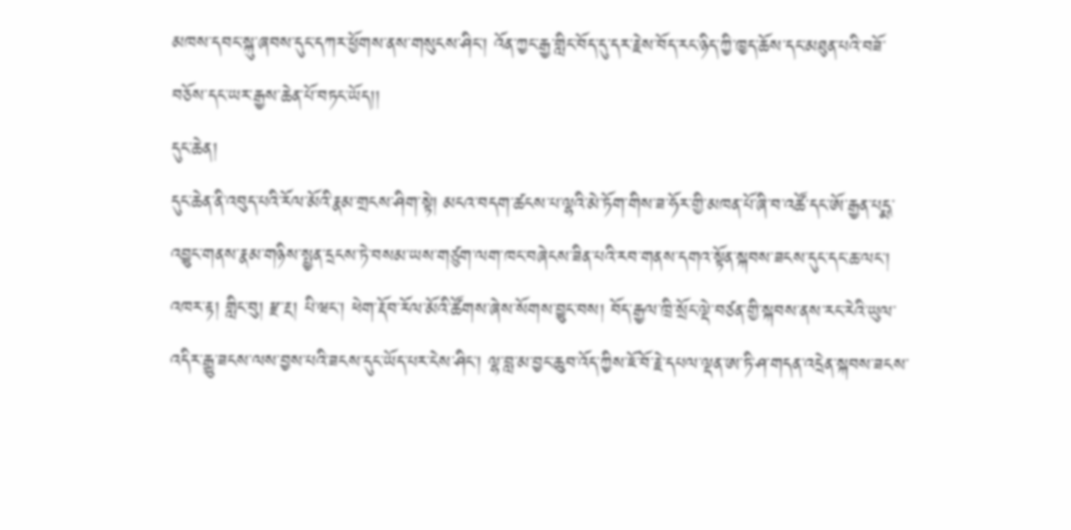མཁས་དབང་སྐུ་ཞབས་དུང་དཀར་ཕྱོགས་ནས་གསུངས་ཤིང་། འོན་ཀྱང་རྒྱ་གླིང་བོད་དུ་དར་རྗེས་བོད་རང་ཉིད་ཀྱི་ཁྱད་ཆོས་དང་མཐུན་པའི་བཟོ་བཅོས་དང་ཡར་རྒྱས་ཆེན་པོ་བཏང་ཡོད།།
དུང་ཆེན།
དུང་ཆེན་ནི་འབུད་པའི་རོལ་མོའི་རྣམ་གྲངས་ཤིག་སྟེ། མངའ་བདག་ཚངས་པ་ལྷའི་མེ་ཏོག་གིས་ཟ་ཧོར་གྱི་མཁན་པོ་ཞི་བ་འཚོ་དང་ཨོ་རྒྱན་པདྨ་འབྱུང་གནས་རྣམ་གཉིས་སྤྱན་དྲངས་ཏེ་བསམ་ཡས་གཙུག་ལག་ཁང་བཞེངས་ཟིན་པའི་རབ་གནས་དགའ་སྟོན་སྐབས་ཟངས་དུང་དང་ཆ་ལང་། འཁར་རྟ། གླིང་བུ། རྫ་རྔ། པི་ཝང་། ཕེག་རྡོབ་རོལ་མོའི་ཚོགས་ཞེས་སོགས་བྱུང་བས། བོད་རྒྱལ་ཁྲི་སྲོང་ལྡེ་བཙན་གྱི་སྐབས་ནས་རང་རེའི་ཡུལ་འདིར་རྒྱུ་ཟངས་ལས་བྱས་པའི་ཟངས་དུང་ཡོད་པར་ངེས་ཤིང་། ལྷ་བླ་མ་བྱང་ཆུབ་འོད་ཀྱིས་ཇོ་བོ་རྗེ་དཔལ་ལྡན་ཨ་ཏི་ཤ་གདན་འདྲེན་སྐབས་ཟངས་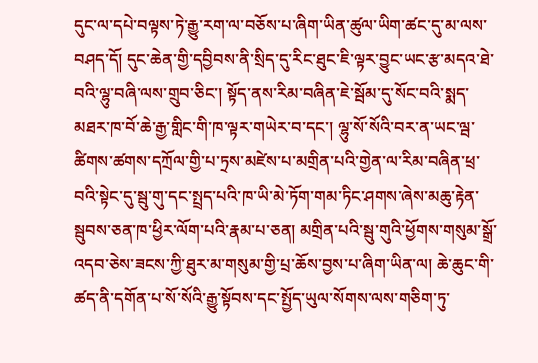དུང་ལ་དཔེ་བལྟས་ཏེ་རྒྱུ་རག་ལ་བཅོས་པ་ཞིག་ཡིན་ཚུལ་ཡིག་ཚང་དུ་མ་ལས་བཤད་དོ། དུང་ཆེན་གྱི་དབྱིབས་ནི་སྲིད་དུ་རིང་ཐུང་ཇི་ལྟར་བྱུང་ཡང་རྩ་མདའ་ཐེ་བའི་ལྷུ་བཞི་ལས་གྲུབ་ཅིང་། སྟོད་ནས་རིམ་བཞིན་ཇེ་སྦོམ་དུ་སོང་བའི་སྨད་མཐར་ཁ་བོ་ཆེ་རྒྱ་གླིང་གི་ཁ་ལྟར་གཡེར་བ་དང་། ལྷུ་སོ་སོའི་བར་ན་ཡང་ལྦ་ཚིགས་ཚགས་དཀྲོལ་གྱི་པ་ཏྲས་མཛེས་པ་མགྲིན་པའི་གྱེན་ལ་རིམ་བཞིན་ཕྲ་བའི་སྟེང་དུ་སྦུ་གུ་དང་སྤྲད་པའི་ཁ་ཡི་མེ་ཏོག་གམ་ཏིང་ཤགས་ཞེས་མཆུ་རྟེན་སྦུབས་ཅན་ཁ་ཕྱིར་ལོག་པའི་རྣམ་པ་ཅན། མགྲིན་པའི་སྦུ་གུའི་ཕྱོགས་གསུམ་སྒྲོ་འདབ་ཅེས་ཟངས་ཀྱི་ཐུར་མ་གསུམ་གྱི་པྲ་ཆོས་བྱས་པ་ཞིག་ཡིན་ལ། ཆེ་ཆུང་གི་ཚད་ནི་དགོན་པ་སོ་སོའི་རྒྱུ་སྟོབས་དང་སྤྱོད་ཡུལ་སོགས་ལས་གཅིག་ཏུ་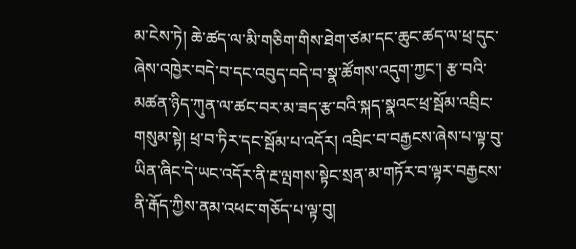མ་ངེས་ཏེ། ཆེ་ཚད་ལ་མི་གཅིག་གིས་ཐེག་ཙམ་དང་ཆུང་ཚད་ལ་ཕྲ་དུང་ཞེས་འཁྱེར་བདེ་བ་དང་འབུད་བདེ་བ་སྣ་ཚོགས་འདུག་ཀྱང་། རྩ་བའི་མཚན་ཉིད་ཀུན་ལ་ཚང་བར་མ་ཟད་རྩ་བའི་སྐད་སྣའང་ཕྲ་སྦོམ་འབྲིང་གསུམ་སྟེ། ཕྲ་བ་ཏིར་དང་སྦོམ་པ་འདོར། འབྲིང་བ་བརྒྱངས་ཞེས་པ་ལྟ་བུ་ཡིན་ཞིང་དེ་ཡང་འདོར་ནི་རྔ་ལྤགས་སྟེང་སྲན་མ་གཏོར་བ་ལྟར་བརྒྱངས་ནི་རྒོད་ཀྱིས་ནམ་འཕང་གཅོད་པ་ལྟ་བུ།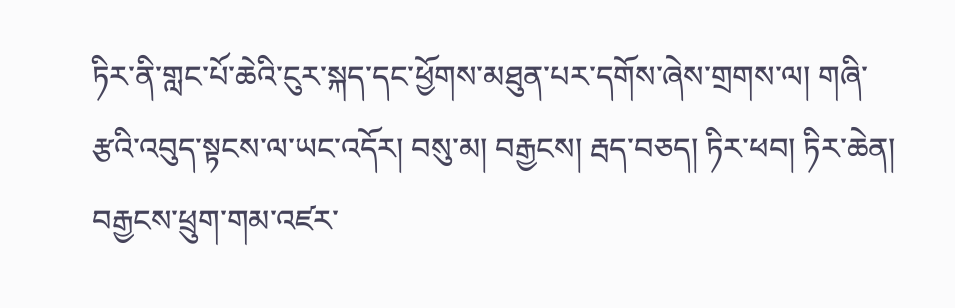ཏིར་ནི་གླང་པོ་ཆེའི་ངུར་སྐད་དང་ཕྱོགས་མཐུན་པར་དགོས་ཞེས་གྲགས་ལ། གཞི་རྩའི་འབུད་སྟངས་ལ་ཡང་འདོར། བསུ་མ། བརྒྱངས། རྦད་བཅད། ཏིར་ཕབ། ཏིར་ཆེན། བརྒྱངས་ཕྲུག་གམ་འཛར་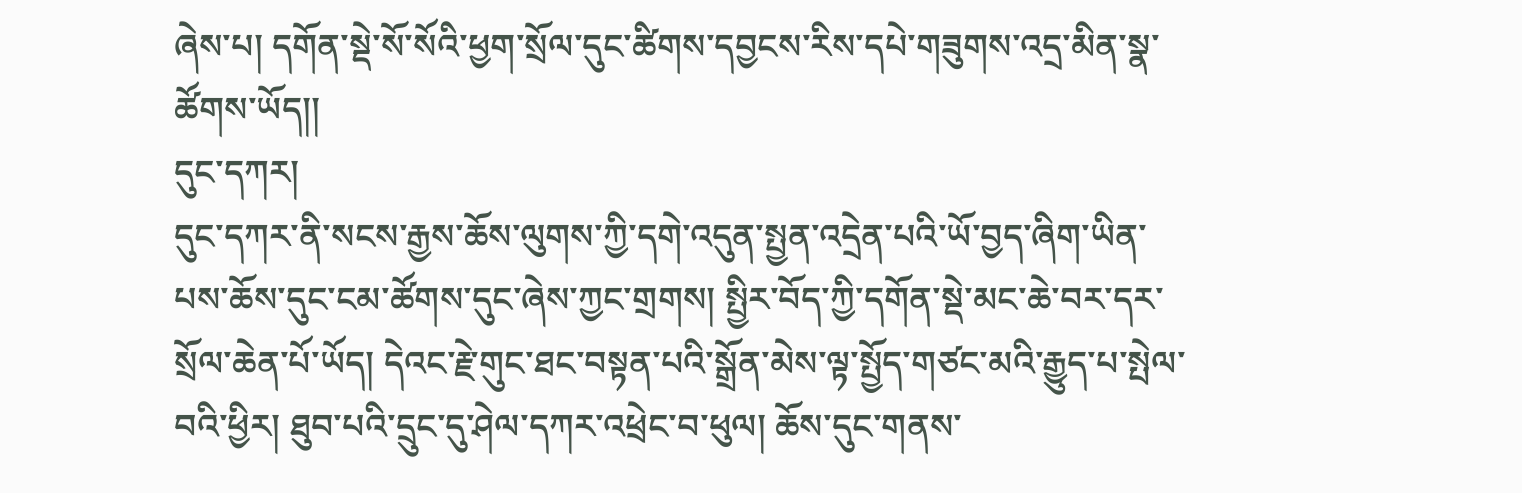ཞེས་པ། དགོན་སྡེ་སོ་སོའི་ཕྱག་སྲོལ་དུང་ཚིགས་དབྱངས་རིས་དཔེ་གཟུགས་འདྲ་མིན་སྣ་ཚོགས་ཡོད།།
དུང་དཀར།
དུང་དཀར་ནི་སངས་རྒྱས་ཆོས་ལུགས་ཀྱི་དགེ་འདུན་སྤྱན་འདྲེན་པའི་ཡོ་བྱད་ཞིག་ཡིན་པས་ཆོས་དུང་ངམ་ཚོགས་དུང་ཞེས་ཀྱང་གྲགས། སྤྱིར་བོད་ཀྱི་དགོན་སྡེ་མང་ཆེ་བར་དར་སྲོལ་ཆེན་པོ་ཡོད། དེའང་རྗེ་གུང་ཐང་བསྟན་པའི་སྒྲོན་མེས་ལྟ་སྤྱོད་གཙང་མའི་རྒྱུད་པ་སྤེལ་བའི་ཕྱིར། ཐུབ་པའི་དྲུང་དུ་ཤེལ་དཀར་འཕྲེང་བ་ཕུལ། ཆོས་དུང་གནས་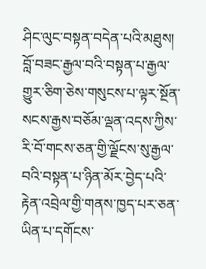ཤིང་ལུང་བསྟན་བདེན་པའི་མཐུས། བློ་བཟང་རྒྱལ་བའི་བསྟན་པ་རྒྱལ་གྱུར་ཅིག་ཅེས་གསུངས་པ་ལྟར་སྔོན་སངས་རྒྱས་བཅོམ་ལྡན་འདས་ཀྱིས་རི་བོ་གངས་ཅན་གྱི་ལྗོངས་སུ་རྒྱལ་བའི་བསྟན་པ་ཉིན་མོར་བྱེད་པའི་རྟེན་འབྲེལ་གྱི་གནས་ཁྱད་པར་ཅན་ཡིན་པ་དགོངས་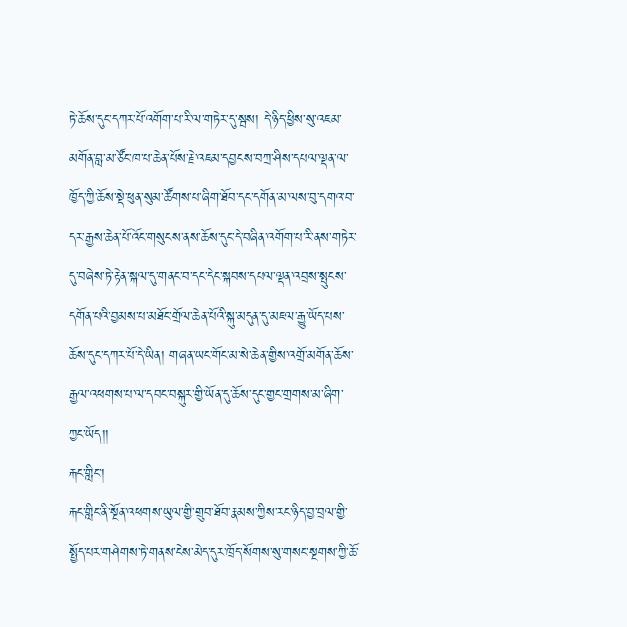ཏེ་ཆོས་དུང་དཀར་པོ་འགོག་པ་རི་ལ་གཏེར་དུ་སྦས། དེ་ཉིད་ཕྱིས་སུ་འཇམ་མགོན་བླ་མ་ཙོང་ཁ་པ་ཆེན་པོས་རྗེ་འཇམ་དབྱངས་བཀྲ་ཤིས་དཔལ་ལྡན་ལ་ཁྱོད་ཀྱི་ཆོས་སྡེ་ཕུན་སུམ་ཚོགས་པ་ཞིག་ཐོབ་དང་དགོན་མ་ལས་བུ་དགའ་བ་དར་རྒྱས་ཆེན་པོ་འོང་གསུངས་ནས་ཆོས་དུང་དེ་བཞིན་འགོག་པ་རི་ནས་གཏེར་དུ་བཞེས་ཏེ་རྟེན་སྐལ་དུ་གནང་བ་དང་དེང་སྐབས་དཔལ་ལྡན་འབྲས་སྤུངས་དགོན་པའི་བྱམས་པ་མཐོང་གྲོལ་ཆེན་པོའི་སྐུ་མདུན་དུ་མཇལ་རྒྱུ་ཡོད་པས་ཆོས་དུང་དཀར་པོ་དེ་ཡིན། གཞན་ཡང་གོང་མ་སེ་ཆེན་གྱིས་འགྲོ་མགོན་ཆོས་རྒྱལ་འཕགས་པ་ལ་དབང་བསྐུར་གྱི་ཡོན་དུ་ཆོས་དུང་གྱང་གྲགས་མ་ཞིག་ཀྱང་ཡོད།།
རྐང་གླིང་།
རྐང་གླིང་ནི་སྔོན་འཕགས་ཡུལ་གྱི་གྲུབ་ཐོབ་རྣམས་ཀྱིས་རང་ཉིད་བྱ་བྲལ་གྱི་སྤྱོད་པར་གཤེགས་ཏེ་གནས་ངེས་མེད་དུར་ཁྲོད་སོགས་སུ་གསང་སྔགས་ཀྱི་ཆོ་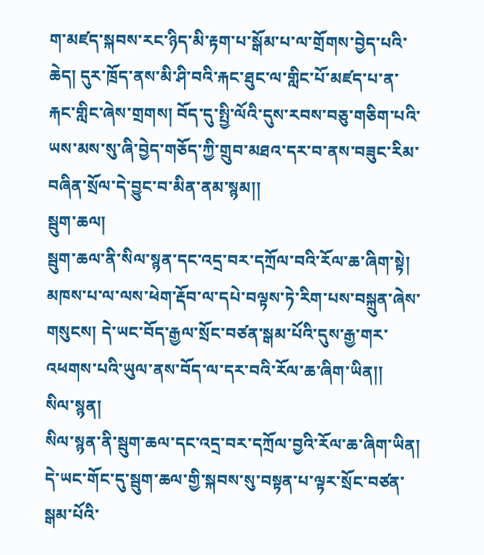ག་མཛད་སྐབས་རང་ཉིད་མི་རྟག་པ་སྒོམ་པ་ལ་གྲོགས་བྱེད་པའི་ཆེད། དུར་ཁྲོད་ནས་མི་ཤི་བའི་རྐང་ཐུང་ལ་གླིང་པོ་མཛད་པ་ན་རྐང་གླིང་ཞེས་གྲགས། བོད་དུ་སྤྱི་ལོའི་དུས་རབས་བཅུ་གཅིག་པའི་ཡས་མས་སུ་ཞི་བྱེད་གཅོད་ཀྱི་གྲུབ་མཐའ་དར་བ་ནས་བཟུང་རིམ་བཞིན་སྲོལ་དེ་བྱུང་བ་མིན་ནམ་སྙམ།།
སྦུག་ཆལ།
སྦུག་ཆལ་ནི་སིལ་སྙན་དང་འདྲ་བར་དཀྲོལ་བའི་རོལ་ཆ་ཞིག་སྟེ། མཁས་པ་ལ་ལས་ཕེག་རྡོབ་ལ་དཔེ་བལྟས་ཏེ་རིག་པས་བསྐྲུན་ཞེས་གསུངས། དེ་ཡང་བོད་རྒྱལ་སྲོང་བཙན་སྒམ་པོའི་དུས་རྒྱ་གར་འཕགས་པའི་ཡུལ་ནས་བོད་ལ་དར་བའི་རོལ་ཆ་ཞིག་ཡིན།།
སིལ་སྙན།
སིལ་སྙན་ནི་སྦུག་ཆལ་དང་འདྲ་བར་དཀྲོལ་བྱའི་རོལ་ཆ་ཞིག་ཡིན། དེ་ཡང་གོང་དུ་སྦུག་ཆལ་གྱི་སྐབས་སུ་བསྟན་པ་ལྟར་སྲོང་བཙན་སྒམ་པོའི་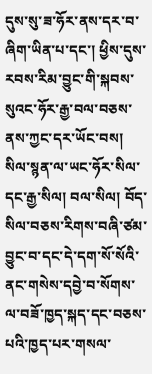དུས་སུ་ཟ་ཧོར་ནས་དར་བ་ཞིག་ཡིན་པ་དང་། ཕྱིས་དུས་རབས་རིམ་བྱུང་གི་སྐབས་སུའང་ཧོར་རྒྱ་བལ་བཅས་ནས་ཀྱང་དར་ཡོང་བས། སིལ་སྙན་ལ་ཡང་ཧོར་སིལ་དང་རྒྱ་སིལ། བལ་སིལ། བོད་སིལ་བཅས་རིགས་བཞི་ཙམ་བྱུང་བ་དང་དེ་དག་སོ་སོའི་ནང་གསེས་དབྱེ་བ་སོགས་ལ་བཟོ་ཁྱད་སྐད་དང་བཅས་པའི་ཁྱད་པར་གསལ་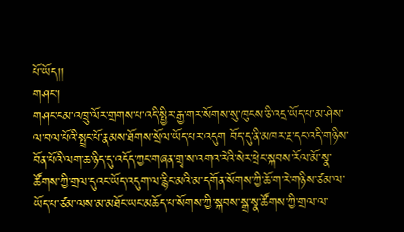པོ་ཡོད།།
གཤང་།
གཤང་ངམ་འཁྲུ་ལོར་གྲགས་པ་འདི་སྤྱིར་རྒྱ་གར་སོགས་སུ་ཁུངས་ཅི་འདྲ་ཡོད་པ་མ་ཤེས་ལ་བལ་པོའི་སྤྲང་པོ་རྣམས་ཐོགས་སྲོལ་ཡོད་པར་འདུག བོད་དུ་ནི་མཁར་རྔ་དང་འདི་གཉིས་བོན་པོའི་ལག་ཆ་ཉིད་དུ་འདོད་ཀྱང་གཞན་གྲྭ་ས་འགའ་རེའི་སེར་ཕྲེང་སྐབས་རོལ་མོ་སྣ་ཚོགས་ཀྱི་གྲལ་དུའང་ཡོད་འདུག་ལ་རྙིང་མའི་མ་དགོན་སོགས་ཀྱི་ཆོ་ག་རེ་གཉིས་ཙམ་ལ་ཡོད་པ་ཙམ་ལས་མ་མཐོང་ཡང་མཆོད་པ་སོགས་ཀྱི་སྐབས་སྒྲ་སྣ་ཚོགས་ཀྱི་གྲལ་ལ་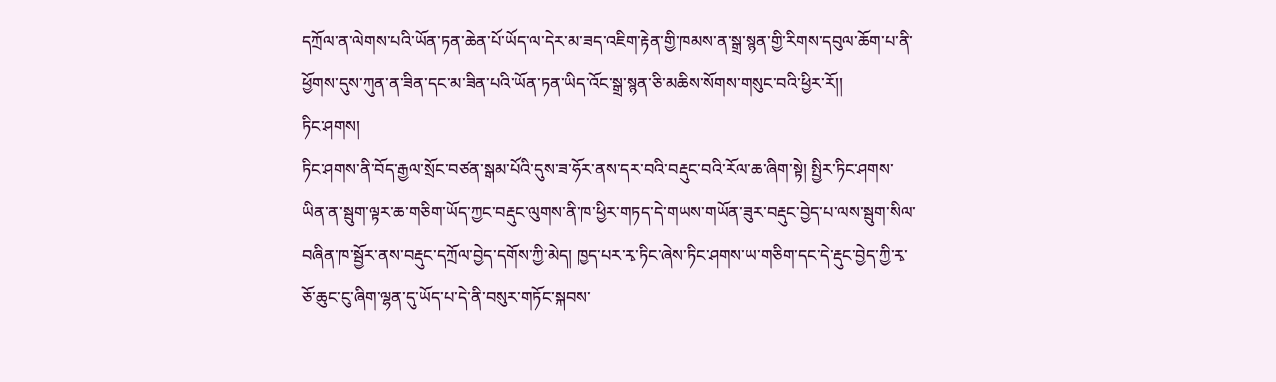དཀྲོལ་ན་ལེགས་པའི་ཡོན་ཏན་ཆེན་པོ་ཡོད་ལ་དེར་མ་ཟད་འཇིག་རྟེན་གྱི་ཁམས་ན་སྒྲ་སྙན་གྱི་རིགས་དབུལ་ཆོག་པ་ནི་ཕྱོགས་དུས་ཀུན་ན་ཟིན་དང་མ་ཟིན་པའི་ཡོན་ཏན་ཡིད་འོང་སྒྲ་སྙན་ཅི་མཆིས་སོགས་གསུང་བའི་ཕྱིར་རོ།།
ཏིང་ཤགས།
ཏིང་ཤགས་ནི་བོད་རྒྱལ་སྲོང་བཙན་སྒམ་པོའི་དུས་ཟ་ཧོར་ནས་དར་བའི་བརྡུང་བའི་རོལ་ཆ་ཞིག་སྟེ། སྤྱིར་ཏིང་ཤགས་ཡིན་ན་སྦུག་ལྟར་ཆ་གཅིག་ཡོད་ཀྱང་བརྡུང་ལུགས་ནི་ཁ་ཕྱིར་གཏད་དེ་གཡས་གཡོན་ཟུར་བརྡུང་བྱེད་པ་ལས་སྦུག་སིལ་བཞིན་ཁ་སྦྱོར་ནས་བརྡུང་དཀྲོལ་བྱེད་དགོས་ཀྱི་མེད། ཁྱད་པར་རྭ་ཏིང་ཞེས་ཏིང་ཤགས་ཡ་གཅིག་དང་དེ་རྡུང་བྱེད་ཀྱི་རྭ་ཅོ་ཆུང་ངུ་ཞིག་ལྷན་དུ་ཡོད་པ་དེ་ནི་བསུར་གཏོང་སྐབས་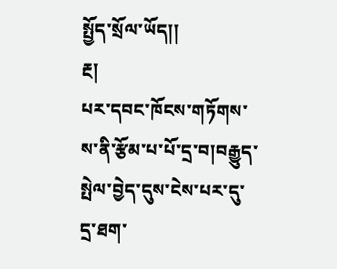སྤྱོད་སྲོལ་ཡོད།།
རྔ།
པར་དབང་ཁོངས་གཏོགས་ས་ནི་རྩོམ་པ་པོ་དྲ་བ།བརྒྱུད་སྤེལ་བྱེད་དུས་ངེས་པར་དུ་དྲ་ཐག་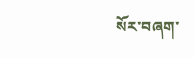སོར་བཞག་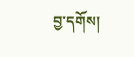བྱ་དགོས།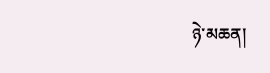ཉེ་མཆན།